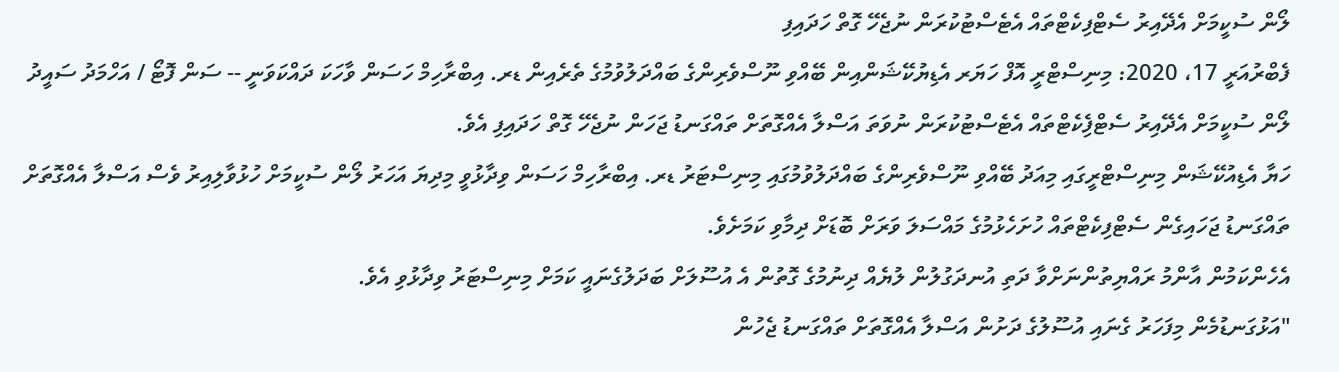ލޯން ސުކީމަށް އެދޭއިރު ސެޓްފިކެޓްތައް އެޓެސްޓުކުރަން ނުޖެހޭ ގޮތް ހަދައިފި
ފެބްރުއަރީ 17، 2020: މިނިސްޓްރީ އޮފް ހަޔަރ އެޑިޔުކޭޝަންއިން ބޭއްވި ނޫސްވެރިންގެ ބައްދަލުވުމުގެ ތެރެއިން ޑރ. އިބްރާހިމް ހަސަން ވާހަކަ ދައްކަވަނީ -- ސަން ފޮޓޯ / އަހްމަދު ސައީދު
ލޯން ސުކީމަށް އެދޭއިރު ސެޓްފިެކެޓްތައް އެޓެސްޓުކުރަން ނުވަތަ އަސްލާ އެއްގޮތަށް ތައްގަނޑު ޖަހަން ނުޖެހޭ ގޮތް ހަދައިފި އެވެ.
ހަޔާ އެޑިއުކޭޝަން މިނިސްޓްރީގައި މިއަދު ބޭއްވި ނޫސްވެރިންގެ ބައްދަލުވުމުގައި މިނިސްޓަރު ޑރ. އިބްރާހިމް ހަސަން ވިދާޅުވީ މިދިޔަ އަހަރު ލޯން ސުކީމަށް ހުޅުވާލިއިރު ވެސް އަސްލާ އެއްގޮތަށް ތައްގަނޑު ޖަހައިގެން ސެޓްފިކެޓްތައް ހުށަހެޅުމުގެ މައްސަލަ ވަރަށް ބޮޑަށް ދިމާވި ކަމަށެވެ.
އެހެންކަމުން އާންމު ރައްޔިތުންނަށްވާ ދަތި އުނދަގުލުން ލުޔެއް ދިނުމުގެ ގޮތުން އެ އުސޫލަށް ބަދަލުގެނައީ ކަމަށް މިނިސްޓަރު ވިދާޅުވި އެވެ.
"އަޅުގަނޑުމެން މިފަހަރު ގެނައި އުސޫލުގެ ދަށުން އަސްލާ އެއްގޮތަށް ތައްގަނޑު ޖެހުން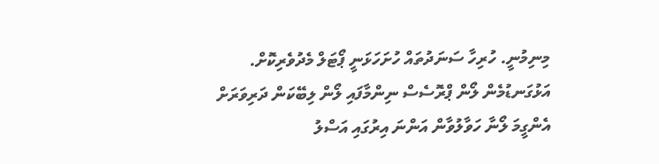މިނިމުނީ. ހުރިހާ ސަނަދުތައް ހުށަހަޅަނީ ޕޯޓަލް މެދުވެރިކޮށް. އަޅުގަނޑުމެން ލޯން ޕްރޮސެސް ނިންމާފައި ލޯން ލިބޭކަން ދަރިވަރަށް އެންގީމަ ލޯނާ ހަވާލުވާން އަންނަ އިރުގައި އަސްލު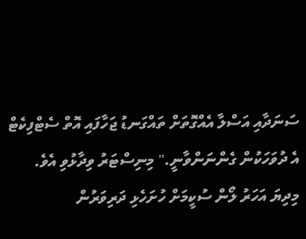ސަނަދާއި އަސްލާ އެއްގޮތަށް ތައްގަނޑު ޖަހާފައި އޮތް ސެޓްފިކެޓް އެ ދުވަހަކުން ގެންނަންވާނީ." މިނިސްޓަރު ވިދާޅުވި އެވެ.
މިދިޔަ އަހަރު ލޯން ސުކީމަށް ހުށަހެޅި ދަރިވަރުން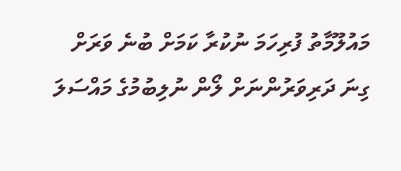މައުލޫމާތު ފުރިހަމަ ނުކުރާ ކަމަށް ބުނެ ވަރަށް ގިނަ ދަރިވަރުންނަށް ލޯން ނުލިބުމުގެ މައްސަލަ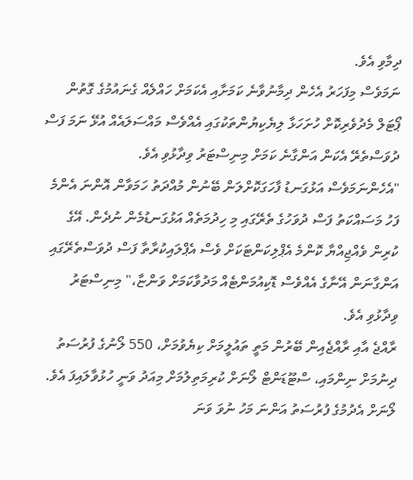ދިމާވި އެވެ.
ނަމަވެސް މިފަހަރު އެހެން ދިމާނުވާނެ ކަމަށާއި އެކަމަށް ހައްލެއް ގެނައުމުގެ ގޮތުން ޕޯޓަލް މެދުވެރިކޮށް ހުށަހަޅާ ލިޔެކިޔުންތަކުގައި އެއްވެސް މައްސަލައެއް އުޅޭ ނަމަ ފަސް ދުވަސްތެރޭ އެކަން އަންގާނެ ކަމަށް މިނިސްޓަރު ވިދާޅުވި އެވެ.
"އެހެންނަމަވެސް އަޅުގަނޑު ފާހަގަކޮށްލަން ބޭނުން މުއްދަތު ހަމަވާން އޮންނަ އެންމެ ފަހު މަސައްކަތު ފަސް ދުވަހުގެ ތެރޭގައި މި ހިދުމަތެއް އަޅުގަނޑުމެން ނުދެން. އޭގެ ކުރިން ވެއްޖިއްޔާ ކޮންމެ އެޕްލިކަންޓަކަށް ވެސް އެޕްލައިކުރާތާ ފަސް ދުވަސްތެރޭގައި އަންގާނަން އޭނާގެ އެއްވެސް ޑޮކިއުމަންޓެއް މަދުވާކަމަށް ވަންޏާ،" މިނިސްޓަރު ވިދާޅުވި އެވެ.
ރާއްޖެ އާއި ރާއްޖެއިން ބޭރުން މަތީ ތައުލީމަށް ކިޔެވުމަށް، 550 ލޯނުގެ ފުރުސަތު ދިނުމަށް ނިންމައި، ސްޓޫޑަންޓް ލޯނަށް ކުރިމަތިލުމަށް މިއަދު ވަނީ ހުޅުވާލައިފަ އެވެ.
ލޯނަށް އެދުމުގެ ފުރުސަތު އަންނަ މަހު ނުވަ ވަނަ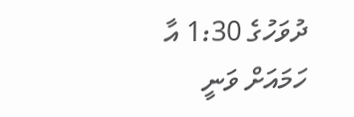ދުވަހުގެ 1:30 އާ ހަމައަށް ވަނީ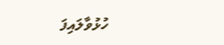ހުޅުވާލައިފަ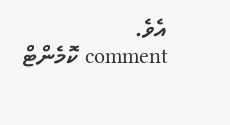އެވެ.
comment ކޮމެންޓް